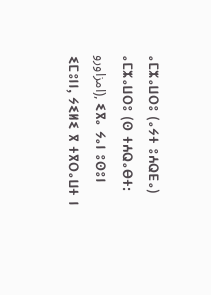ⴰⵎⵣⴰⵡⵔⵓ (ⴰⵢⵜ ⵓⵄⵕⴹⴰ)
ⴰⵎⵣⴰⵡⵔⵓ (ⵙ ⵜⵄⵕⴰⴱⵜ: امزاورو), ⵉⴳⴰ ⵢⴰⵏ ⵓⵙⵓⵏ ⵉⵎⵓⵏⵏ, ⵢⵉⵍⵉ ⴳ ⵜⴳⵔⴰⵡⵜ ⵏ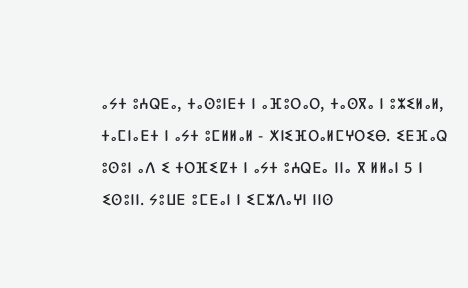ⴰⵢⵜ ⵓⵄⵕⴹⴰ, ⵜⴰⵙⵓⵏⴹⵜ ⵏ ⴰⴼⵓⵔⴰⵔ, ⵜⴰⵙⴳⴰ ⵏ ⵓⵣⵉⵍⴰⵍ, ⵜⴰⵎⵏⴰⴹⵜ ⵏ ⴰⵢⵜ ⵓⵎⵍⵍⴰⵍ - ⵅⵏⵉⴼⵔⴰⵍⵎⵖⵔⵉⴱ. ⵉⴹⴼⴰⵕ ⵓⵙⵓⵏ ⴰⴷ ⵉ ⵜⵔⴼⵉⵇⵜ ⵏ ⴰⵢⵜ ⵓⵄⵕⴹⴰ ⵏⵏⴰ ⴳ ⵍⵍⴰⵏ 5 ⵏ ⵉⵙⵓⵏⵏ. ⵢⵓⵡⴹ ⵓⵎⴹⴰⵏ ⵏ ⵉⵎⵣⴷⴰⵖⵏ ⵏⵏⵙ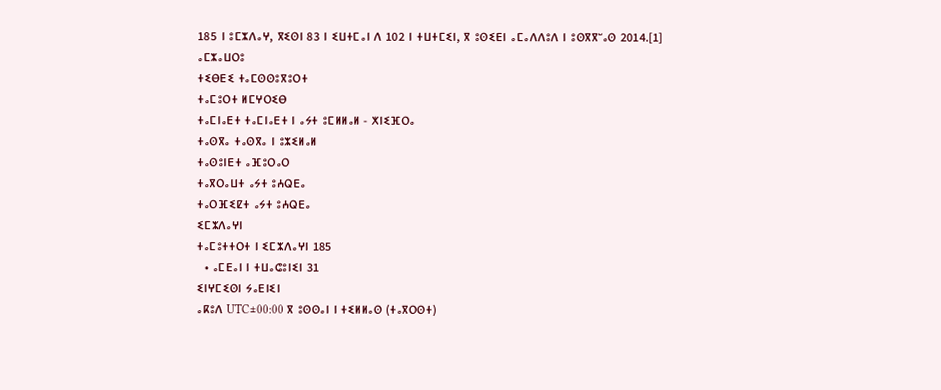185 ⵏ ⵓⵎⵣⴷⴰⵖ, ⴳⵉⵙⵏ 83 ⵏ ⵉⵡⵜⵎⴰⵏ ⴷ 102 ⵏ ⵜⵡⵜⵎⵉⵏ, ⴳ ⵓⵙⵉⴹⵏ ⴰⵎⴰⴷⴷⵓⴷ ⵏ ⵓⵙⴳⴳⵯⴰⵙ 2014.[1]
ⴰⵎⵣⴰⵡⵔⵓ
ⵜⵉⴱⴹⵉ ⵜⴰⵎⵙⵙⵓⴳⵓⵔⵜ
ⵜⴰⵎⵓⵔⵜ ⵍⵎⵖⵔⵉⴱ
ⵜⴰⵎⵏⴰⴹⵜ ⵜⴰⵎⵏⴰⴹⵜ ⵏ ⴰⵢⵜ ⵓⵎⵍⵍⴰⵍ - ⵅⵏⵉⴼⵔⴰ
ⵜⴰⵙⴳⴰ ⵜⴰⵙⴳⴰ ⵏ ⵓⵣⵉⵍⴰⵍ
ⵜⴰⵙⵓⵏⴹⵜ ⴰⴼⵓⵔⴰⵔ
ⵜⴰⴳⵔⴰⵡⵜ ⴰⵢⵜ ⵓⵄⵕⴹⴰ
ⵜⴰⵔⴼⵉⵇⵜ ⴰⵢⵜ ⵓⵄⵕⴹⴰ
ⵉⵎⵣⴷⴰⵖⵏ
ⵜⴰⵎⵓⵜⵜⵔⵜ ⵏ ⵉⵎⵣⴷⴰⵖⵏ 185
  • ⴰⵎⴹⴰⵏ ⵏ ⵜⵡⴰⵛⵓⵏⵉⵏ 31
ⵉⵏⵖⵎⵉⵙⵏ ⵢⴰⴹⵏⵉⵏ
ⴰⴽⵓⴷ UTC±00:00 ⴳ ⵓⵙⵙⴰⵏ ⵏ ⵜⵉⵍⵍⴰⵙ (ⵜⴰⴳⵔⵙⵜ)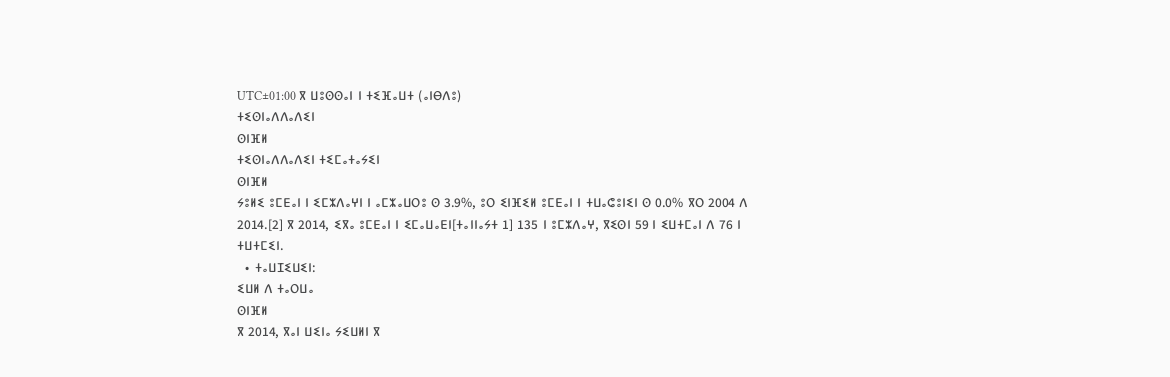UTC±01:00 ⴳ ⵡⵓⵙⵙⴰⵏ ⵏ ⵜⵉⴼⴰⵡⵜ (ⴰⵏⴱⴷⵓ)
ⵜⵉⵙⵏⴰⴷⴷⴰⴷⵉⵏ
ⵙⵏⴼⵍ
ⵜⵉⵙⵏⴰⴷⴷⴰⴷⵉⵏ ⵜⵉⵎⴰⵜⴰⵢⵉⵏ
ⵙⵏⴼⵍ
ⵢⵓⵍⵉ ⵓⵎⴹⴰⵏ ⵏ ⵉⵎⵣⴷⴰⵖⵏ ⵏ ⴰⵎⵣⴰⵡⵔⵓ ⵙ 3.9%, ⵓⵔ ⵉⵏⴼⵉⵍ ⵓⵎⴹⴰⵏ ⵏ ⵜⵡⴰⵛⵓⵏⵉⵏ ⵙ 0.0% ⴳⵔ 2004 ⴷ 2014.[2] ⴳ 2014, ⵉⴳⴰ ⵓⵎⴹⴰⵏ ⵏ ⵉⵎⴰⵡⴰⴹⵏ[ⵜⴰⵏⵏⴰⵢⵜ 1] 135 ⵏ ⵓⵎⵣⴷⴰⵖ, ⴳⵉⵙⵏ 59 ⵏ ⵉⵡⵜⵎⴰⵏ ⴷ 76 ⵏ ⵜⵡⵜⵎⵉⵏ.
  • ⵜⴰⵡⵊⵉⵡⵉⵏ:
ⵉⵡⵍ ⴷ ⵜⴰⵔⵡⴰ
ⵙⵏⴼⵍ
ⴳ 2014, ⴳⴰⵏ ⵡⵉⵏⴰ ⵢⵉⵡⵍⵏ ⴳ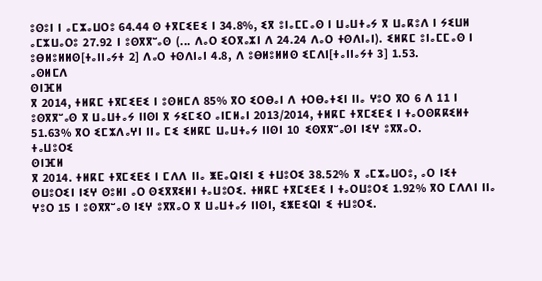ⵓⵙⵓⵏ ⵏ ⴰⵎⵣⴰⵡⵔⵓ 64.44 ⵙ ⵜⴳⵎⵉⴹⵉ ⵏ 34.8%, ⵉⴳ ⵓⵏⴰⵎⵎⴰⵙ ⵏ ⵡⴰⵡⵜⴰⵢ ⴳ ⵡⴰⴽⵓⴷ ⵏ ⵢⵉⵡⵍ ⴰⵎⵣⵡⴰⵔⵓ 27.92 ⵏ ⵓⵙⴳⴳⵯⴰⵙ (... ⴷⴰⵔ ⵉⵔⴳⴰⵣⵏ ⴷ 24.24 ⴷⴰⵔ ⵜⵙⴷⵏⴰⵏ). ⵉⵍⴽⵎ ⵓⵏⴰⵎⵎⴰⵙ ⵏ ⵓⴱⵍⵓⵍⵍⵙ[ⵜⴰⵏⵏⴰⵢⵜ 2] ⴷⴰⵔ ⵜⵙⴷⵏⴰⵏ 4.8, ⴷ ⵓⴱⵍⵓⵍⵍⵙ ⵉⵎⴷⵏ[ⵜⴰⵏⵏⴰⵢⵜ 3] 1.53.
ⴰⵙⵍⵎⴷ
ⵙⵏⴼⵍ
ⴳ 2014, ⵜⵍⴽⵎ ⵜⴳⵎⵉⴹⵉ ⵏ ⵓⵙⵍⵎⴷ 85% ⴳⵔ ⵉⵔⴱⴰⵏ ⴷ ⵜⵔⴱⴰⵜⵉⵏ ⵏⵏⴰ ⵖⵓⵔ ⴳⵔ 6 ⴷ 11 ⵏ ⵓⵙⴳⴳⵯⴰⵙ ⴳ ⵡⴰⵡⵜⴰⵢ ⵏⵏⵙⵏ ⴳ ⵢⵉⵎⵉⵔ ⴰⵏⵎⵍⴰⵏ 2013/2014, ⵜⵍⴽⵎ ⵜⴳⵎⵉⴹⵉ ⵏ ⵜⴰⵔⵙⴽⴽⵉⵍⵜ 51.63% ⴳⵔ ⵉⵎⵣⴷⴰⵖⵏ ⵏⵏⴰ ⵎⵉ ⵉⵍⴽⵎ ⵡⴰⵡⵜⴰⵢ ⵏⵏⵙⵏ 10 ⵉⵙⴳⴳⵯⴰⵙⵏ ⵏⵉⵖ ⵓⴳⴳⴰⵔ.
ⵜⴰⵡⵓⵔⵉ
ⵙⵏⴼⵍ
ⴳ 2014. ⵜⵍⴽⵎ ⵜⴳⵎⵉⴹⵉ ⵏ ⵎⴷⴷ ⵏⵏⴰ ⵥⴹⴰⵕⵏⵉⵏ ⵉ ⵜⵡⵓⵔⵉ 38.52% ⴳ ⴰⵎⵣⴰⵡⵔⵓ, ⴰⵔ ⵏⵉⵜ ⵙⵡⵓⵔⵉⵏ ⵏⵉⵖ ⵙⵓⵍⵏ ⴰⵔ ⵙⵉⴳⴳⵉⵍⵏ ⵜⴰⵡⵓⵔⵉ. ⵜⵍⴽⵎ ⵜⴳⵎⵉⴹⵉ ⵏ ⵜⴰⵔⵡⵓⵔⵉ 1.92% ⴳⵔ ⵎⴷⴷⵏ ⵏⵏⴰ ⵖⵓⵔ 15 ⵏ ⵓⵙⴳⴳⵯⴰⵙ ⵏⵉⵖ ⵓⴳⴳⴰⵔ ⴳ ⵡⴰⵡⵜⴰⵢ ⵏⵏⵙⵏ, ⵉⵥⴹⵉⵕⵏ ⵉ ⵜⵡⵓⵔⵉ.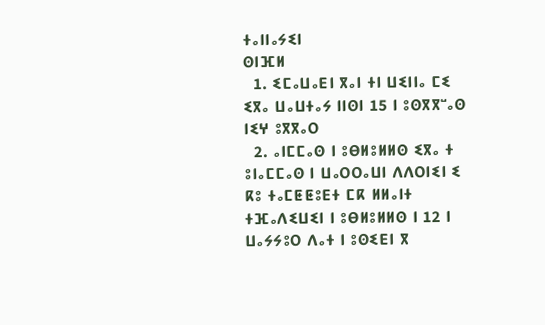ⵜⴰⵏⵏⴰⵢⵉⵏ
ⵙⵏⴼⵍ
  1. ⵉⵎⴰⵡⴰⴹⵏ ⴳⴰⵏ ⵜⵏ ⵡⵉⵏⵏⴰ ⵎⵉ ⵉⴳⴰ ⵡⴰⵡⵜⴰⵢ ⵏⵏⵙⵏ 15 ⵏ ⵓⵙⴳⴳⵯⴰⵙ ⵏⵉⵖ ⵓⴳⴳⴰⵔ
  2. ⴰⵏⵎⵎⴰⵙ ⵏ ⵓⴱⵍⵓⵍⵍⵙ ⵉⴳⴰ ⵜ ⵓⵏⴰⵎⵎⴰⵙ ⵏ ⵡⴰⵔⵔⴰⵡⵏ ⴷⴷⵔⵏⵉⵏ ⵉ ⴽⵓ ⵜⴰⵎⵟⵟⵓⴹⵜ ⵎⴽ ⵍⵍⴰⵏⵜ ⵜⴼⴰⴷⵉⵡⵉⵏ ⵏ ⵓⴱⵍⵓⵍⵍⵙ ⵏ 12 ⵏ ⵡⴰⵢⵢⵓⵔ ⴷⴰⵜ ⵏ ⵓⵙⵉⴹⵏ ⴳ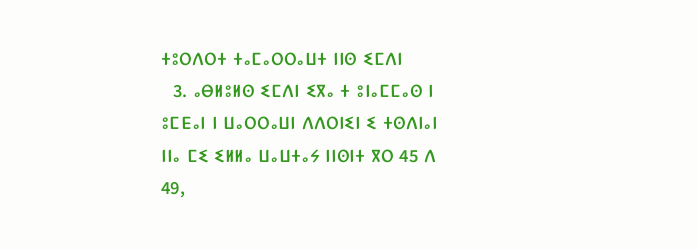ⵜⵓⵔⴷⵔⵜ ⵜⴰⵎⴰⵔⵔⴰⵡⵜ ⵏⵏⵙ ⵉⵎⴷⵏ
  3. ⴰⴱⵍⵓⵍⵙ ⵉⵎⴷⵏ ⵉⴳⴰ ⵜ ⵓⵏⴰⵎⵎⴰⵙ ⵏ ⵓⵎⴹⴰⵏ ⵏ ⵡⴰⵔⵔⴰⵡⵏ ⴷⴷⵔⵏⵉⵏ ⵉ ⵜⵙⴷⵏⴰⵏ ⵏⵏⴰ ⵎⵉ ⵉⵍⵍⴰ ⵡⴰⵡⵜⴰⵢ ⵏⵏⵙⵏⵜ ⴳⵔ 45 ⴷ 49,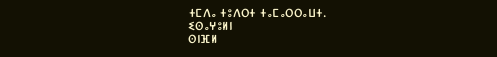ⵜⵎⴷⴰ ⵜⵓⴷⵔⵜ ⵜⴰⵎⴰⵔⵔⴰⵡⵜ.
ⵉⵙⴰⵖⵓⵍⵏ
ⵙⵏⴼⵍ